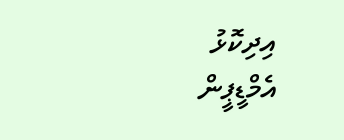އިދިކޮޅު އެމްޑީޕީން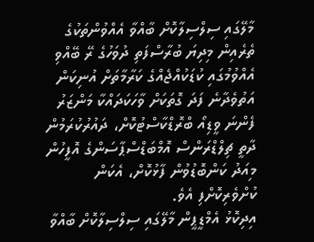މާލޭގައި ސިލްސިލާކޮށް ބާއްވާ އެއްވުންތަކުގެ ތެރެއިން މިދިޔަ ބުރާސްފަތި ދުވަހުގެ ރޭ ބޭއްވި އެއްވުމުގައި ކުޑަކުއްޖެއްގެ ކަރާމާތަށް އުނިކަން އަތުވެދާނެ ފަދަ ގޮތަކަށް ވާހަކަދައްކާ މަންޒަރު ފެންނަ ވީޑިއޯ ބްރޮޑްކާސްޓުކޮށް، ދައުރުކުރަމުން ދާތީ ޗިލްޑްރަންސް އޮމްބަޑްސްޕާސަންގެ އޮފީހުން މިއަދު ކަންބޮޑުވުން ފާޅުކޮށް، އެކަން ކުށްވެރިކޮށްފި އެވެ.
އިދިކޮޅު އެމްޑީޕީން މާލޭގައި ސިލްސިލާކޮށް ބާއްވާ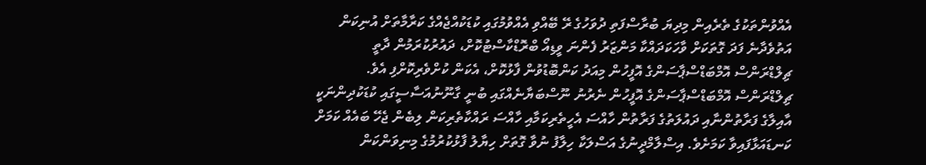އެއްވުންތަކުގެ ތެރެއިން މިދިޔަ ބުރާސްފަތި ދުވަހުގެ ރޭ ބޭއްވި އެއްވުމުގައި ކުޑަކުއްޖެއްގެ ކަރާމާތަށް އުނިކަން އަތުވެދާނެ ފަދަ ގޮތަކަށް ވާހަކަދައްކާ މަންޒަރު ފެންނަ ވީޑިއޯ ބްރޮޑްކާސްޓުކޮށް، ދައުރުކުރަމުން ދާތީ ޗިލްޑްރަންސް އޮމްބަޑްސްޕާސަންގެ އޮފީހުން މިއަދު ކަންބޮޑުވުން ފާޅުކޮށް، އެކަން ކުށްވެރިކޮށްފި އެވެ.
ޗިލްޑްރަންސް އޮމްބަޑްސްޕާސަންގެ އޮފީހުން ނެރުނު ނޫސްބަޔާނެއްގައި ބުނީ ގާނޫނުއަސާސީގައި ކުޑަކުދިންނަކީ އާއިލާގެ ފަރާތުންނާއި ދައުލަތުގެ ފަރާތުން ހާއްސަ އެހީތެރިކަމާއި ހާއްސަ ރައްކާތެރިކަން ލިބެން ޖެހޭ ބައެއް ކަމަށް ކަނޑައަޅާފައިވާ ކަމަށެވެ. އިސްލާމްދީނުގެ އަސްލަކާ ހިލާފު ނުވާ ގޮތަށް ހިޔާލު ފާޅުކުރުމުގެ މިނިވަންކަން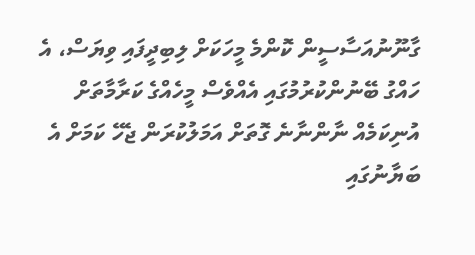ގާނޫނުއަސާސީން ކޮންމެ މީހަކަށް ލިބިދީފައި ވިޔަސް، އެ ހައްގު ބޭނުންކުރުމުގައި އެއްވެސް މީހެއްގެ ކަރާމާތަށް އުނިކަމެއް ނާންނާނެ ގޮތަށް އަމަލުކުރަން ޖެހޭ ކަމަށް އެ ބަޔާނުގައި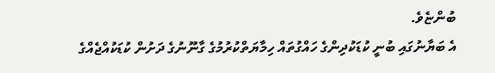ބުންޏެވެ.
އެ ބަޔާނުގައި ބުނީ ކުޑަކުދިންގެ ހައްގުތައް ހިމާޔަތްކުރުމުގެ ގާނޫނުގެ ދަށުން ކުޑަކުއްޖެއްގެ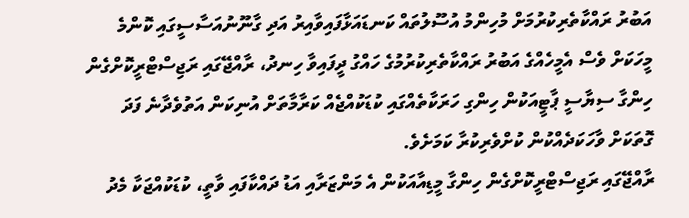އަބުރު ރައްކާތެރިކުރުމަށް މުހިންމު އުސޫލުތައް ކަނޑައަޅާފައިވާއިރު އަދި ގާނޫނުއަސާސީގައި ކޮންމެ މީހަކަށް ވެސް އެމީހެއްގެ އަބުރު ރައްކާތެރިކުރުމުގެ ހައްގު ދީފައިވާ ހިނދު، ރާއްޖޭގައި ރަޖިސްޓްރީކޮށްގެން ހިންގާ ސިޔާސީ ޕާޓީއަކުން ހިންގި ހަރަކާތެއްގައި ކުޑަކުއްޖެއް ކަރާމާތަށް އުނިކަން އަތުވެދާނެ ފަދަ ގޮތަކަށް ވާހަކަދެއްކުން ކުށްވެރިކުރާ ކަމަށެވެ.
ރާއްޖޭގައި ރަޖިސްޓްރީކޮށްގެން ހިންގާ މީޑިއާއަކުން އެ މަންޒަރާއި އަޑު ދައްކާފައި ވާތީ، ކުޑަކުއްޖަކާ މެދު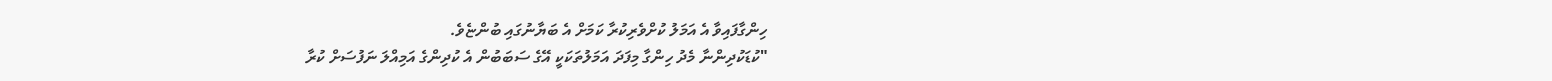ހިންގާފައިވާ އެ އަމަލު ކުށްވެރިކުރާ ކަމަށް އެ ބަޔާނުގައި ބުންޏެވެ.
"ކުޑަކުދިންނާ މެދު ހިންގާ މިފަދަ އަމަލުތަކަކީ އޭގެ ސަބަބުން އެ ކުދިންގެ އަމިއްލަ ނަފުސަށް ކުރާ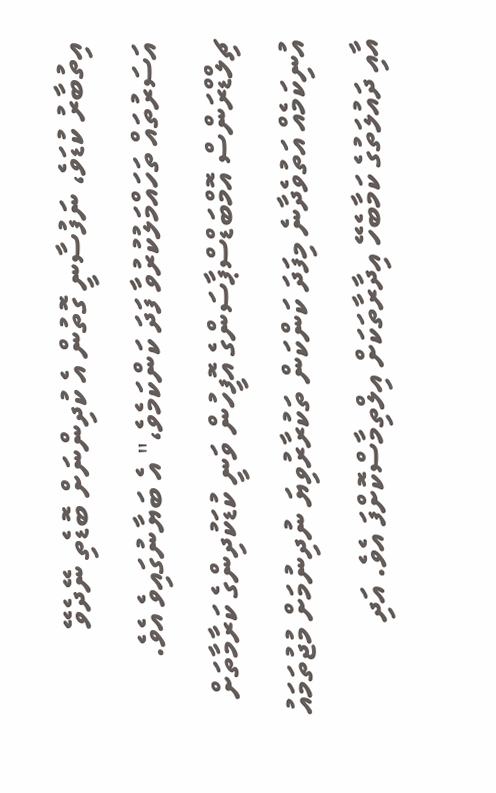އިތުބާރު ކުޑަވެ، ނަފުސާނީ ގޮތުން އެ ކުދިންނަށް ބޮޑެތި ނޭދެވޭ އަސަރުތައް ތަހައްމަލުކުރުވާ ފަދަ ކަންކަމެވެ،" އެ ބަޔާނުގައިވެ އެވެ.
ޗިލްޑްރަންސް އޮމްބަޑްސްޕާސަންގެ އޮފީހުން ވަނީ ކުޑަކުދިންގެ ކަރާމާތަށް އުނިކަމެއް އަތުވެދާނެ މިފަދަ ކަންކަން ތަކުރާރުވިޔަ ނުދިނުމަށް މުޖުތަމައު އާއި ދައުލަތުގެ ކަމާބެހޭ އިދާރާތަކަށް އިލްތިމާސްކޮށްފަ އެވެ. އަދި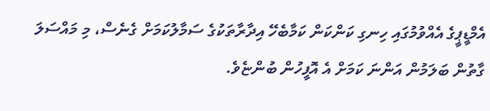އެމްޑީޕީގެ އެއްވުމުގައި ހިނގި ކަންކަން ކަމާބެހޭ އިދާރާތަކުގެ ސަމާލުކަމަށް ގެނެސް، މި މައްސަލަ ގާތުން ބަލަމުން އަންނަ ކަމަށް އެ އޮފީހުން ބުންޏެވެ.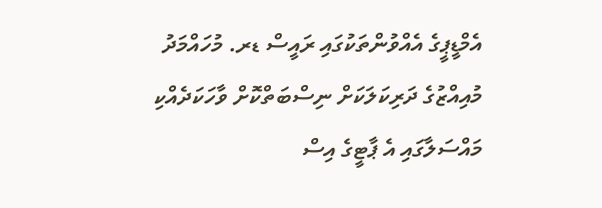އެމްޑީޕީގެ އެއްވުންތަކުގައި ރައީސް ޑރ. މުހައްމަދު މުއިއްޒުގެ ދަރިކަލަކަށް ނިސްބަތްކޮށް ވާހަކަދެއްކި މައްސަލާގައި އެ ޕާޓީގެ އިސް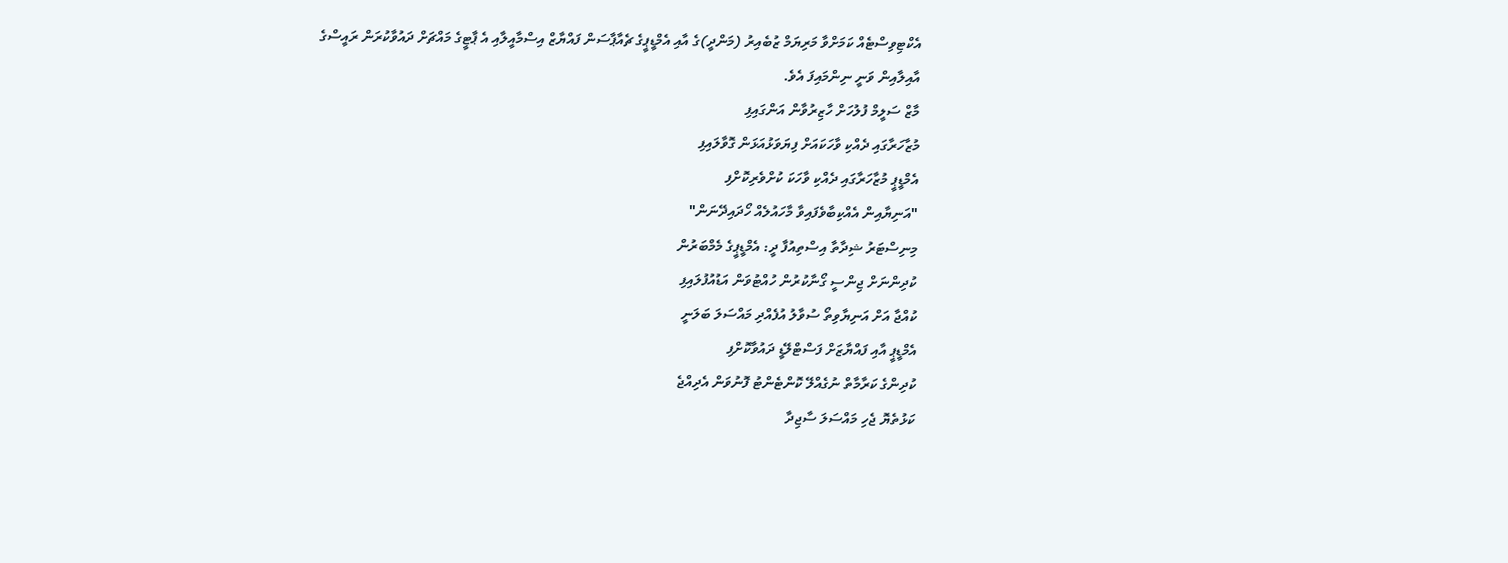އެކްޓިވިސްޓެއް ކަމަށްވާ މަރިޔަމް ޒުބެއިރު (މަންދީ)ގެ އާއި އެމްޑީޕީގެ ޗެއާޕާސަން ފައްޔާޒް އިސްމާއީލާއި އެ ޕާޓީގެ މައްޗަށް ދައުވާކުރަން ރައީސްގެ އާއިލާއިން ވަނީ ނިންމައިފަ އެވެ.
މާޒް ސަލީމް ފުލުހަށް ހާޒިރުވާން އަންގައިފި
މުޒާހަރާގައި ދެއްކި ވާހަކައަށް ފިޔަވަޅުއަޅަން ގޮވާލައިފި
އެމްޑީޕީ މުޒާހަރާގައި ދެއްކި ވާހަކަ ކުށްވެރިކޮށްފި
"އަނިޔާއިން އެއްކިބާވެފައިވާ މާހައުލެއް ހޯދައިދޭނަން"
މިނިސްޓަރު ޝިދާތާ އިސްތިއުފާ ދީ: އެމްޑީޕީގެ މެމްބަރުން
ކުދިންނަށް ޖިންސީ ގޯނާކުރުން ހުއްޓުވަން އަޑުއުފުލައިފި
ކުއްޖާ އަށް އަނިޔާވިތޯ ސުވާލު އުފެއްދި މައްސަލަ ބަލަނީ
އެމްޑީޕީ އާއި ފައްޔާޒަށް ފަސްޓްލޭޑީ ދައުވާކޮށްފި
ކުދިންގެ ކަރާމާތް ނުގެއްލޭ ކޮންޓެންޓު ފޮނުވަން އެދިއްޖެ
ކަޅުތެޔޮ ޖެހި މައްސަލަ ސާޖިދާ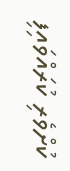ކުށްވެރި ކުރައްވައިފި